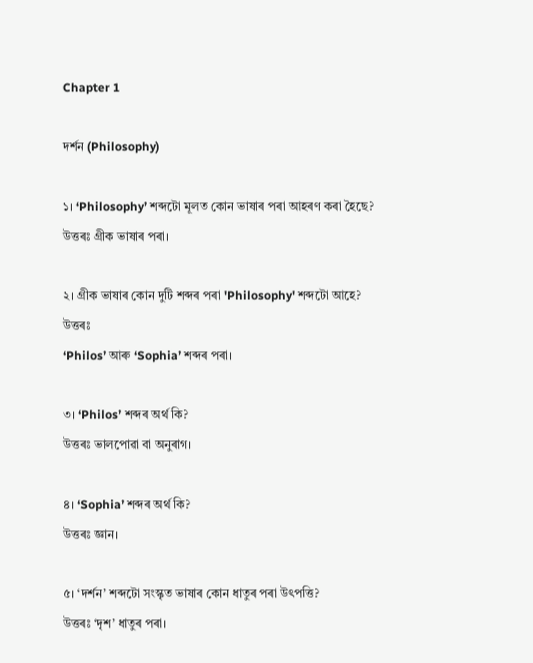Chapter 1

দর্শন (Philosophy)

১। ‘Philosophy’ শব্দটো মূলত কোন ভাষাৰ পৰা আহৰণ কৰা হৈছে?
উত্তৰঃ গ্ৰীক ভাষাৰ পৰা।

২। গ্ৰীক ভাষাৰ কোন দুটি শব্দৰ পৰা 'Philosophy' শব্দটো আহে?
উত্তৰঃ
‘Philos’ আৰু ‘Sophia’ শব্দৰ পৰা।

৩। ‘Philos’ শব্দৰ অৰ্থ কি?
উত্তৰঃ ভালপোৱা বা অনুৰাগ।

৪। ‘Sophia’ শব্দৰ অৰ্থ কি?
উত্তৰঃ জ্ঞান।

৫। ‘দৰ্শন’ শব্দটো সংস্কৃত ভাষাৰ কোন ধাতুৰ পৰা উৎপত্তি?
উত্তৰঃ ‘দৃশ’ ধাতুৰ পৰা।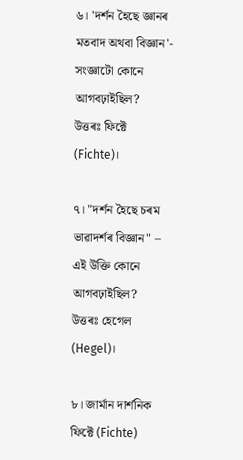৬। 'দৰ্শন হৈছে জ্ঞানৰ মতবাদ অথবা বিজ্ঞান'- সংজ্ঞাটো কোনে আগবঢ়াইছিল?
উত্তৰঃ ফিক্টে (Fichte)।

৭। "দৰ্শন হৈছে চৰম ভাৱাদৰ্শৰ বিজ্ঞান" – এই উক্তি কোনে আগবঢ়াইছিল?
উত্তৰঃ হেগেল (Hegel)।

৮। জার্মান দার্শনিক ফিক্টে (Fichte)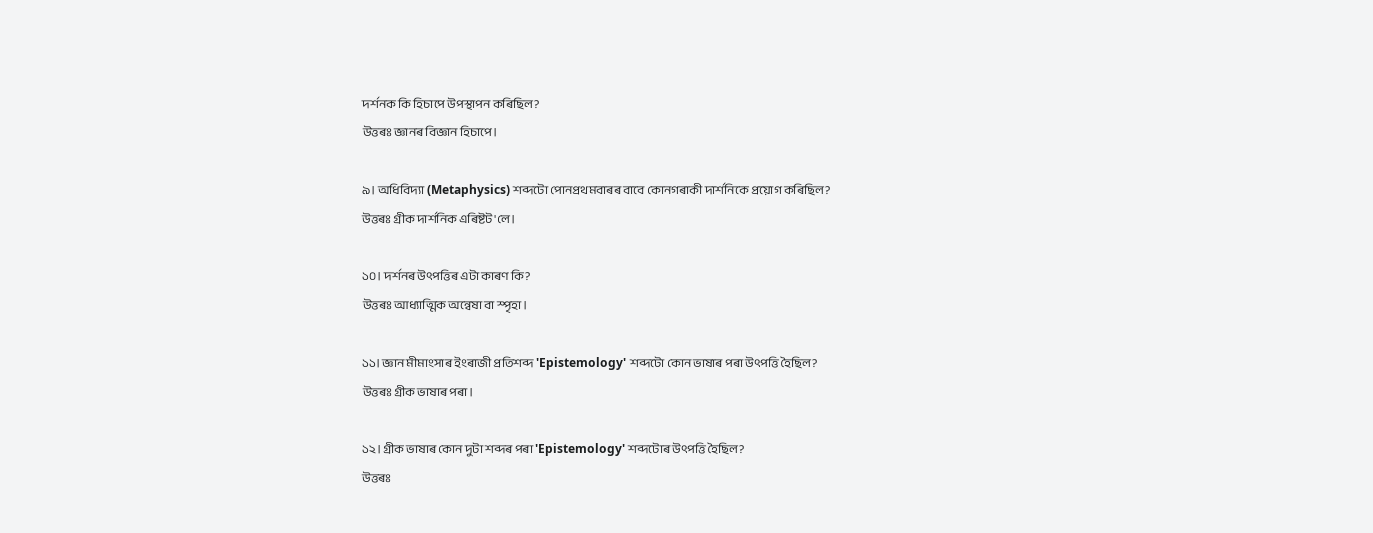দর্শনক কি হিচাপে উপস্থাপন কৰিছিল?
উত্তৰঃ জ্ঞানৰ বিজ্ঞান হিচাপে।

৯। অধিবিদ্যা (Metaphysics) শব্দটো পোনপ্ৰথমবাৰৰ বাবে কোনগৰাকী দার্শনিকে প্রয়োগ কৰিছিল?
উত্তৰঃ গ্রীক দার্শনিক এৰিষ্টট'লে।

১০। দর্শনৰ উৎপত্তিৰ এটা কাৰণ কি?
উত্তৰঃ আধ্যাত্মিক অন্বেষা বা স্পৃহা।

১১। জ্ঞান মীমাংসাৰ ইংৰাজী প্রতিশব্দ 'Epistemology' শব্দটো কোন ভাষাৰ পৰা উৎপত্তি হৈছিল?
উত্তৰঃ গ্ৰীক ভাষাৰ পৰা।

১২। গ্রীক ভাষাৰ কোন দুটা শব্দৰ পৰা 'Epistemology' শব্দটোৰ উৎপত্তি হৈছিল?
উত্তৰঃ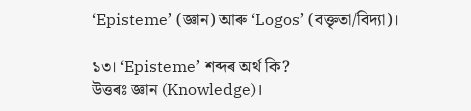‘Episteme’ (জ্ঞান) আৰু ‘Logos’ (বক্তৃতা/বিদ্যা)।

১৩। ‘Episteme’ শব্দৰ অৰ্থ কি?
উত্তৰঃ জ্ঞান (Knowledge)।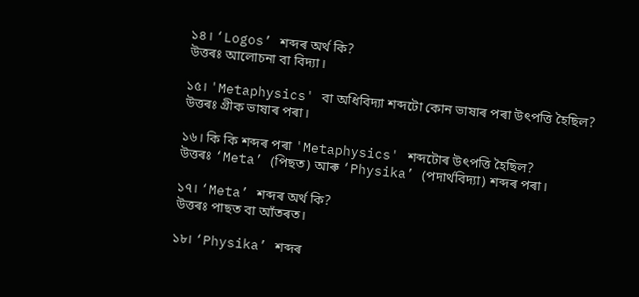১৪। ‘Logos’ শব্দৰ অৰ্থ কি?
উত্তৰঃ আলোচনা বা বিদ্যা।

১৫। 'Metaphysics' বা অধিবিদ্যা শব্দটো কোন ভাষাৰ পৰা উৎপত্তি হৈছিল?
উত্তৰঃ গ্ৰীক ভাষাৰ পৰা।

১৬। কি কি শব্দৰ পৰা 'Metaphysics' শব্দটোৰ উৎপত্তি হৈছিল?
উত্তৰঃ ‘Meta’ (পিছত) আৰু ‘Physika’ (পদাৰ্থবিদ্যা) শব্দৰ পৰা।

১৭। ‘Meta’ শব্দৰ অৰ্থ কি?
উত্তৰঃ পাছত বা আঁতৰত।

১৮। ‘Physika’ শব্দৰ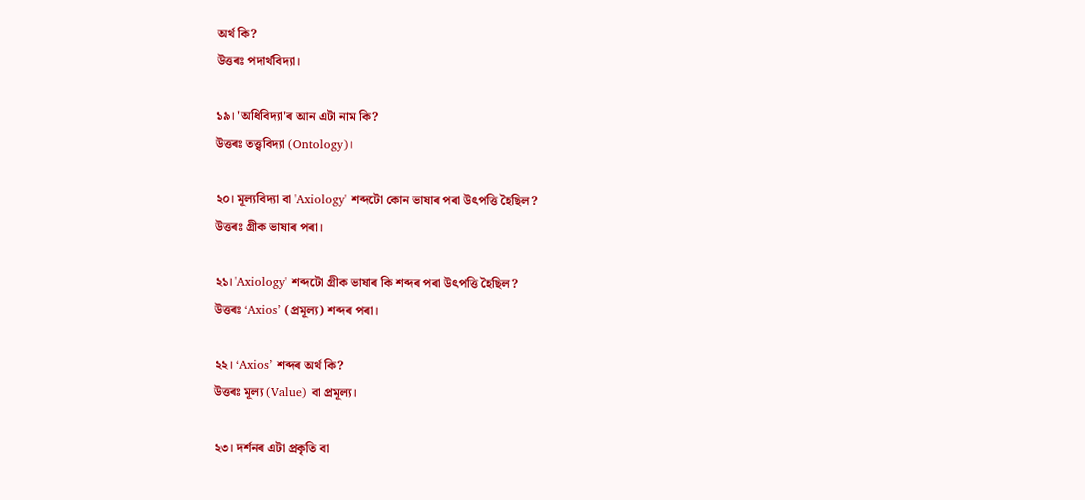অৰ্থ কি?
উত্তৰঃ পদাৰ্থবিদ্যা।

১৯। 'অধিবিদ্যা'ৰ আন এটা নাম কি?
উত্তৰঃ তত্ত্ববিদ্যা (Ontology)।

২০। মূল্যবিদ্যা বা 'Axiology' শব্দটো কোন ভাষাৰ পৰা উৎপত্তি হৈছিল?
উত্তৰঃ গ্ৰীক ভাষাৰ পৰা।

২১। 'Axiology' শব্দটো গ্রীক ভাষাৰ কি শব্দৰ পৰা উৎপত্তি হৈছিল?
উত্তৰঃ ‘Axios’ (প্ৰমূল্য) শব্দৰ পৰা।

২২। ‘Axios’ শব্দৰ অৰ্থ কি?
উত্তৰঃ মূল্য (Value) বা প্রমূল্য।

২৩। দৰ্শনৰ এটা প্রকৃতি বা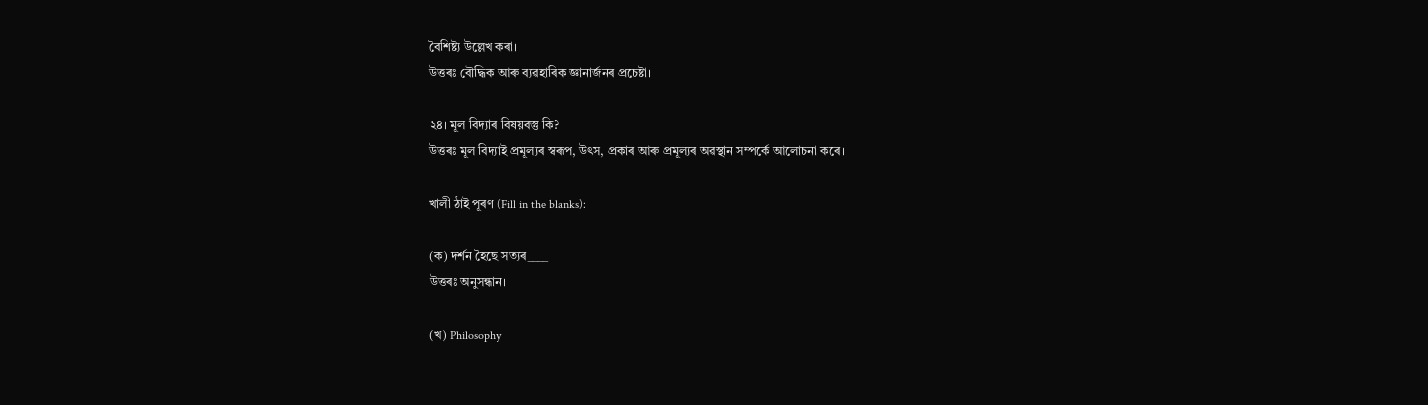বৈশিষ্ট্য উল্লেখ কৰা।
উত্তৰঃ বৌদ্ধিক আৰু ব্যৱহাৰিক জ্ঞানাৰ্জনৰ প্ৰচেষ্টা।

২৪। মূল বিদ্যাৰ বিষয়বস্তু কি?
উত্তৰঃ মূল বিদ্যাই প্রমূল্যৰ স্বৰূপ, উৎস, প্ৰকাৰ আৰু প্ৰমূল্যৰ অৱস্থান সম্পর্কে আলোচনা কৰে।

খালী ঠাই পূৰণ (Fill in the blanks):

(ক) দৰ্শন হৈছে সত্যৰ____
উত্তৰঃ অনুসন্ধান।

(খ) Philosophy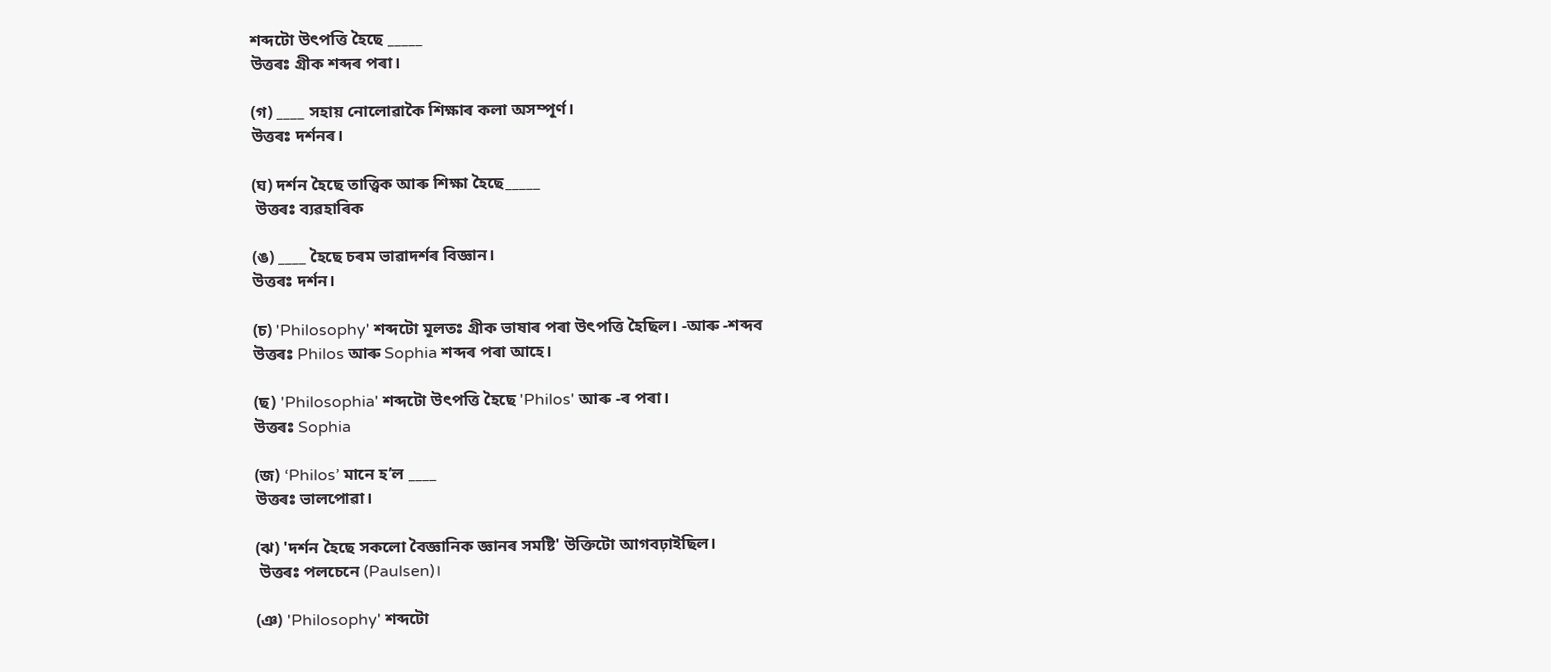শব্দটো উৎপত্তি হৈছে _____
উত্তৰঃ গ্ৰীক শব্দৰ পৰা।

(গ) ____ সহায় নোলোৱাকৈ শিক্ষাৰ কলা অসম্পূর্ণ।
উত্তৰঃ দৰ্শনৰ।

(ঘ) দৰ্শন হৈছে তাত্ত্বিক আৰু শিক্ষা হৈছে_____
 উত্তৰঃ ব্যৱহাৰিক

(ঙ) ____ হৈছে চৰম ভাৱাদৰ্শৰ বিজ্ঞান।
উত্তৰঃ দৰ্শন।

(চ) 'Philosophy' শব্দটো মূলতঃ গ্রীক ভাষাৰ পৰা উৎপত্তি হৈছিল। -আৰু -শব্দব
উত্তৰঃ Philos আৰু Sophia শব্দৰ পৰা আহে।

(ছ) 'Philosophia' শব্দটো উৎপত্তি হৈছে 'Philos' আৰু -ৰ পৰা।
উত্তৰঃ Sophia

(জ) ‘Philos’ মানে হ’ল ____
উত্তৰঃ ভালপোৱা।

(ঝ) 'দর্শন হৈছে সকলো বৈজ্ঞানিক জ্ঞানৰ সমষ্টি' উক্তিটো আগবঢ়াইছিল।
 উত্তৰঃ পলচেনে (Paulsen)।

(ঞ) 'Philosophy' শব্দটো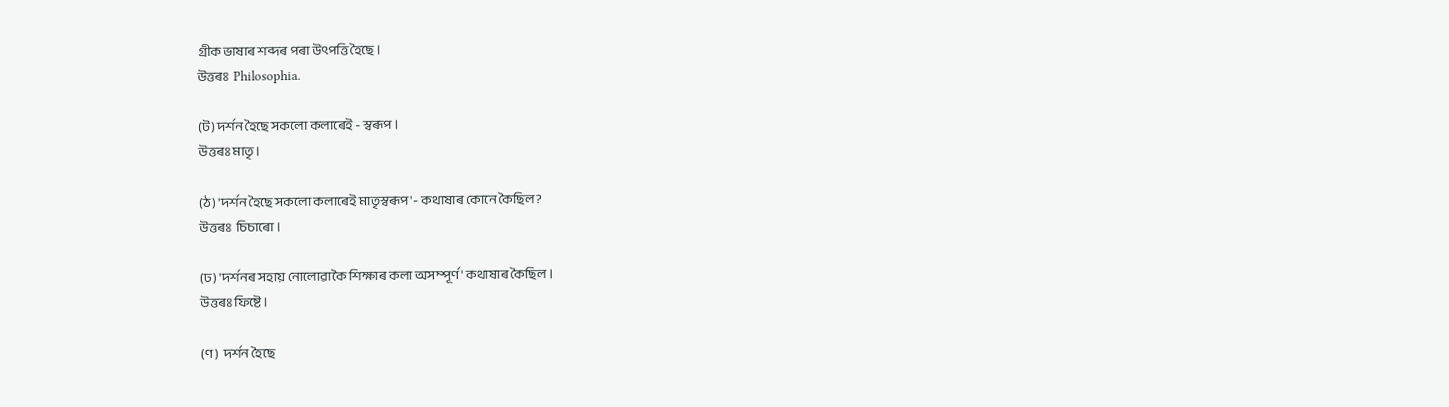গ্রীক ভাষাৰ শব্দৰ পৰা উৎপত্তি হৈছে।
উত্তৰঃ  Philosophia.

(ট) দর্শন হৈছে সকলো কলাৰেই - স্বৰূপ।
উত্তৰঃ মাতৃ।

(ঠ) 'দর্শন হৈছে সকলো কলাৰেই মাতৃস্বৰূপ'- কথাষাৰ কোনে কৈছিল?
উত্তৰঃ  চিচাৰো।

(ঢ) 'দৰ্শনৰ সহায় নোলোৱাকৈ শিক্ষাৰ কলা অসম্পূর্ণ' কথাষাৰ কৈছিল।
উত্তৰঃ ফিষ্টে।

(ণ)  দর্শন হৈছে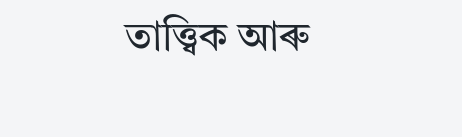তাত্ত্বিক আৰু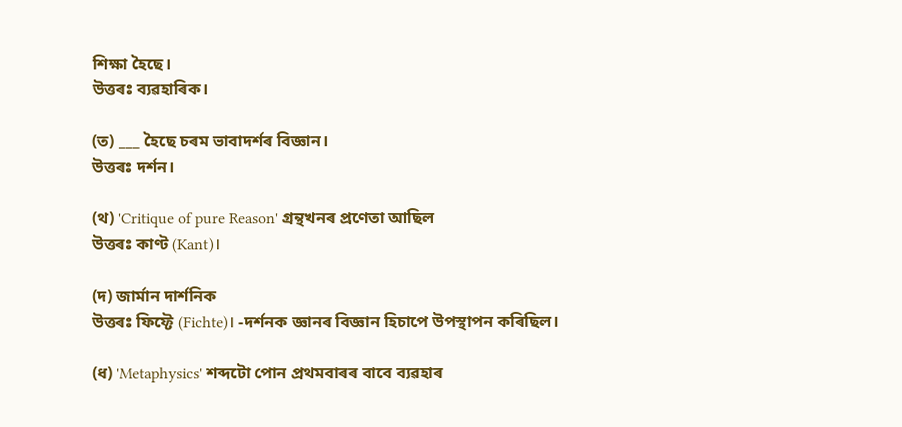শিক্ষা হৈছে।
উত্তৰঃ ব্যৱহাৰিক।

(ত) ___ হৈছে চৰম ভাবাদৰ্শৰ বিজ্ঞান।
উত্তৰঃ দৰ্শন।

(থ) 'Critique of pure Reason' গ্রন্থখনৰ প্রণেতা আছিল
উত্তৰঃ কাণ্ট (Kant)।

(দ) জাৰ্মান দার্শনিক
উত্তৰঃ ফিফ্টে (Fichte)। -দর্শনক জ্ঞানৰ বিজ্ঞান হিচাপে উপস্থাপন কৰিছিল।

(ধ) 'Metaphysics' শব্দটো পোন প্ৰথমবাৰৰ বাবে ব্যৱহাৰ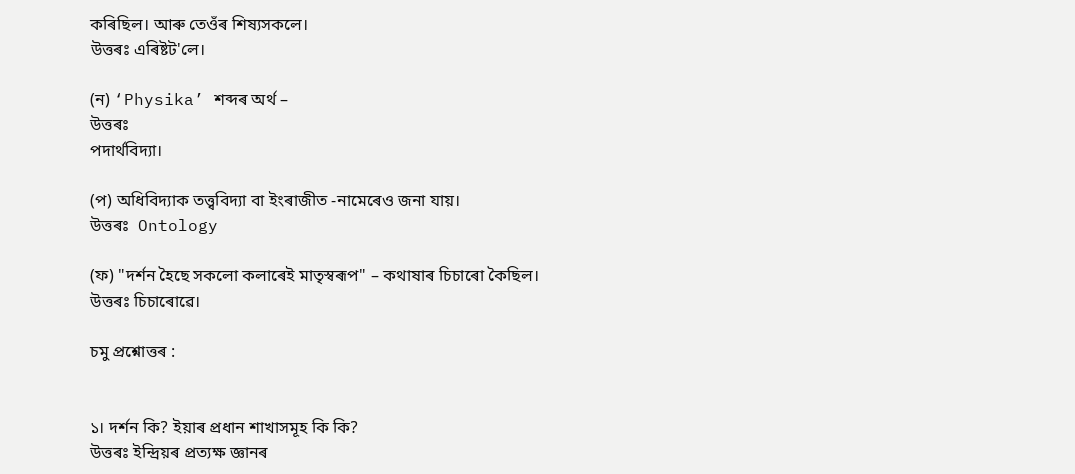কৰিছিল। আৰু তেওঁৰ শিষ্যসকলে।
উত্তৰঃ এৰিষ্টট'লে।

(ন) ‘Physika’ শব্দৰ অৰ্থ –
উত্তৰঃ
পদাৰ্থবিদ্যা।

(প) অধিবিদ্যাক তত্ত্ববিদ্যা বা ইংৰাজীত -নামেৰেও জনা যায়।
উত্তৰঃ  Ontology

(ফ) "দৰ্শন হৈছে সকলো কলাৰেই মাতৃস্বৰূপ" – কথাষাৰ চিচাৰো কৈছিল।
উত্তৰঃ চিচাৰোৱে।

চমু প্রশ্নোত্তৰ :


১। দৰ্শন কি? ইয়াৰ প্ৰধান শাখাসমূহ কি কি?
উত্তৰঃ ইন্দ্ৰিয়ৰ প্ৰত্যক্ষ জ্ঞানৰ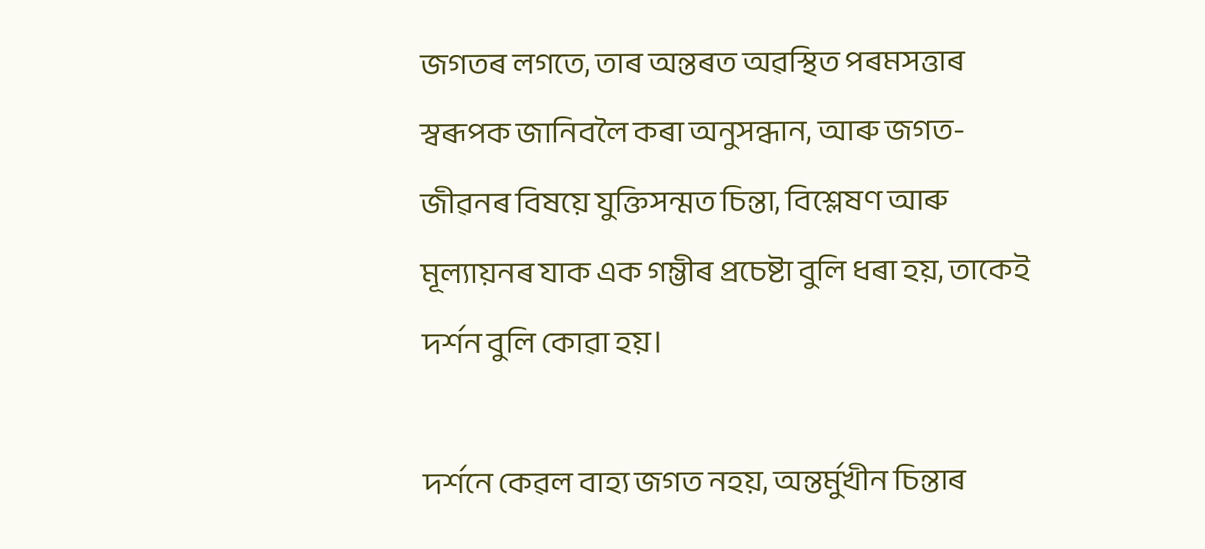জগতৰ লগতে, তাৰ অন্তৰত অৱস্থিত পৰমসত্তাৰ স্বৰূপক জানিবলৈ কৰা অনুসন্ধান, আৰু জগত-জীৱনৰ বিষয়ে যুক্তিসন্মত চিন্তা, বিশ্লেষণ আৰু মূল্যায়নৰ যাক এক গম্ভীৰ প্ৰচেষ্টা বুলি ধৰা হয়, তাকেই দৰ্শন বুলি কোৱা হয়।

দৰ্শনে কেৱল বাহ্য জগত নহয়, অন্তৰ্মুখীন চিন্তাৰ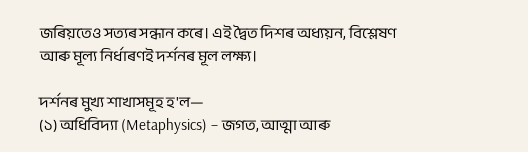জৰিয়তেও সত্যৰ সন্ধান কৰে। এই দ্বৈত দিশৰ অধ্যয়ন, বিশ্লেষণ আৰু মূল্য নিৰ্ধাৰণই দৰ্শনৰ মূল লক্ষ্য।

দৰ্শনৰ মুখ্য শাখাসমূহ হ'ল—
(১) অধিবিদ্যা (Metaphysics) – জগত, আত্মা আৰু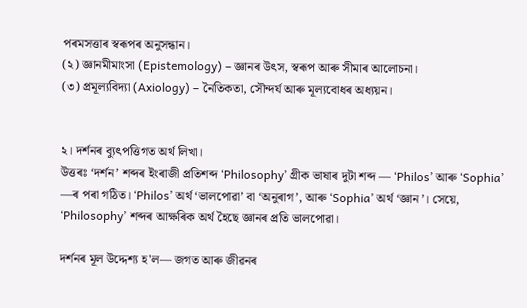পৰমসত্তাৰ স্বৰূপৰ অনুসন্ধান।
(২) জ্ঞানমীমাংসা (Epistemology) – জ্ঞানৰ উৎস, স্বৰূপ আৰু সীমাৰ আলোচনা।
(৩) প্রমূল্যবিদ্যা (Axiology) – নৈতিকতা, সৌন্দৰ্য আৰু মূল্যবোধৰ অধ্যয়ন।


২। দৰ্শনৰ ব্যুৎপত্তিগত অর্থ লিখা।
উত্তৰঃ ‘দৰ্শন’ শব্দৰ ইংৰাজী প্রতিশব্দ ‘Philosophy’ গ্ৰীক ভাষাৰ দুটা শব্দ — ‘Philos’ আৰু ‘Sophia’ —ৰ পৰা গঠিত। ‘Philos’ অৰ্থ ‘ভালপোৱা’ বা ‘অনুৰাগ’, আৰু ‘Sophia’ অৰ্থ ‘জ্ঞান’। সেয়ে, ‘Philosophy’ শব্দৰ আক্ষৰিক অৰ্থ হৈছে জ্ঞানৰ প্ৰতি ভালপোৱা।

দৰ্শনৰ মূল উদ্দেশ্য হ'ল— জগত আৰু জীৱনৰ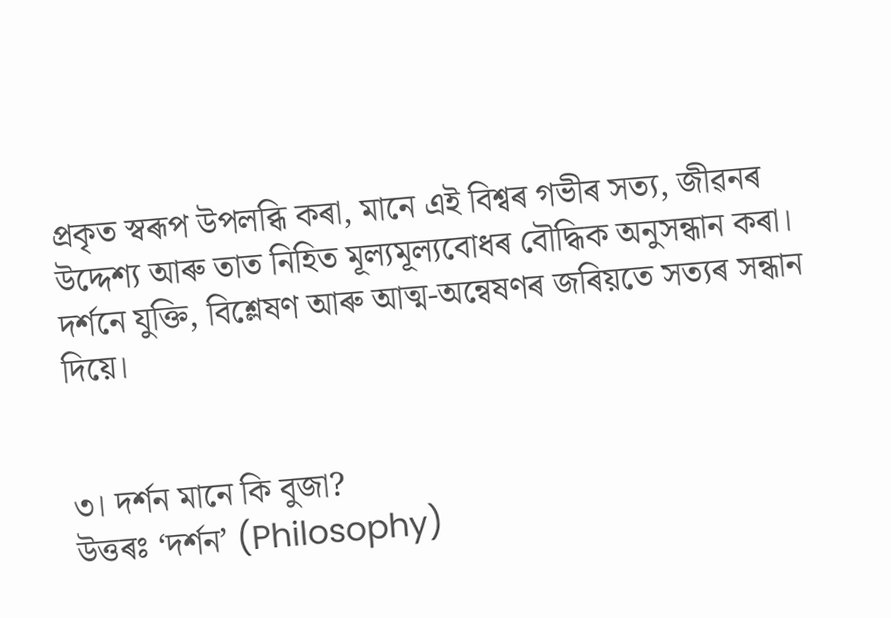প্ৰকৃত স্বৰূপ উপলব্ধি কৰা, মানে এই বিশ্বৰ গভীৰ সত্য, জীৱনৰ উদ্দেশ্য আৰু তাত নিহিত মূল্যমূল্যবোধৰ বৌদ্ধিক অনুসন্ধান কৰা। দৰ্শনে যুক্তি, বিশ্লেষণ আৰু আত্ম-অন্বেষণৰ জৰিয়তে সত্যৰ সন্ধান দিয়ে।


৩। দর্শন মানে কি বুজা?
উত্তৰঃ ‘দর্শন’ (Philosophy)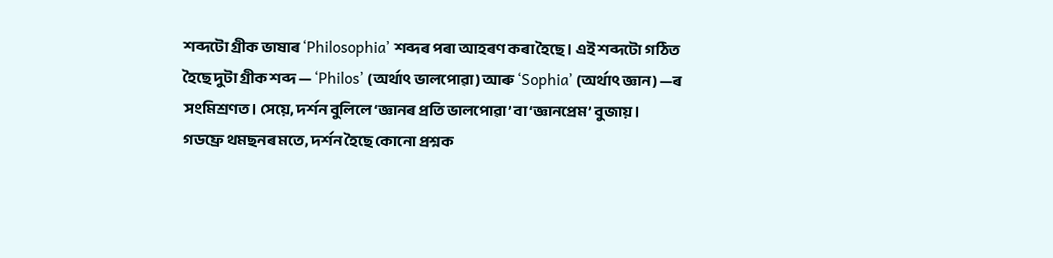শব্দটো গ্ৰীক ভাষাৰ ‘Philosophia’ শব্দৰ পৰা আহৰণ কৰা হৈছে। এই শব্দটো গঠিত হৈছে দুটা গ্ৰীক শব্দ — ‘Philos’ (অৰ্থাৎ ভালপোৱা) আৰু ‘Sophia’ (অৰ্থাৎ জ্ঞান) —ৰ সংমিশ্ৰণত। সেয়ে, দর্শন বুলিলে ‘জ্ঞানৰ প্ৰতি ভালপোৱা’ বা ‘জ্ঞানপ্ৰেম’ বুজায়।
গডফ্ৰে থমছনৰ মতে, দর্শন হৈছে কোনো প্ৰশ্নক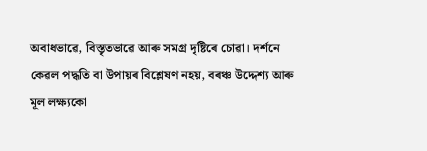অবাধভাৱে, বিস্তৃতভাৱে আৰু সমগ্ৰ দৃষ্টিৰে চোৱা। দর্শনে কেৱল পদ্ধতি বা উপায়ৰ বিশ্লেষণ নহয়, বৰঞ্চ উদ্দেশ্য আৰু মূল লক্ষ্যকো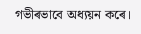গভীৰভাবে অধ্যয়ন কৰে।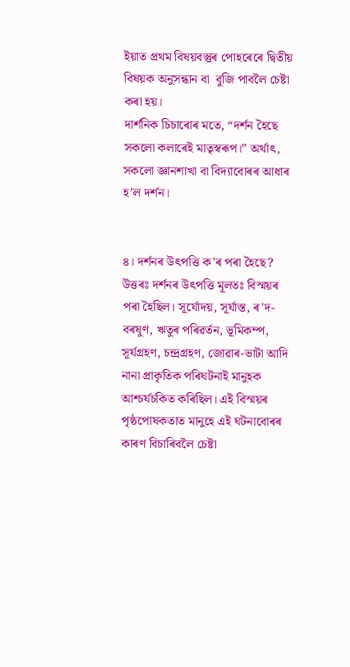ইয়াত প্ৰথম বিষয়বস্তুৰ পোহৰেৰে দ্বিতীয় বিষয়ক অনুসন্ধান বা  বুজি পাবলৈ চেষ্টা কৰা হয়।
দার্শনিক চিচাৰোৰ মতে, “দর্শন হৈছে সকলো কলাৰেই মাতৃস্বৰূপ।” অৰ্থাৎ, সকলো জ্ঞানশাখা বা বিদ্যাবোৰৰ আধাৰ হ’ল দর্শন।


৪। দর্শনৰ উৎপত্তি ক'ৰ পৰা হৈছে?
উত্তৰঃ দৰ্শনৰ উৎপত্তি মূলতঃ বিস্ময়ৰ পৰা হৈছিল। সূৰ্যোদয়, সূৰ্যাস্ত, ৰ'দ-বৰষুণ, ঋতুৰ পৰিৱৰ্তন, ভূমিকম্প, সূৰ্যগ্ৰহণ, চন্দ্ৰগ্ৰহণ, জোৱাৰ-ভাটা আদি নানা প্ৰাকৃতিক পৰিঘটনাই মানুহক আশ্চৰ্যচকিত কৰিছিল। এই বিস্ময়ৰ পৃষ্ঠপোষকতাত মানুহে এই ঘটনাবোৰৰ কাৰণ বিচাৰিবলৈ চেষ্টা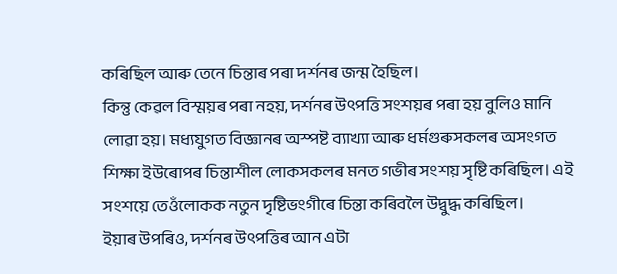কৰিছিল আৰু তেনে চিন্তাৰ পৰা দৰ্শনৰ জন্ম হৈছিল।
কিন্তু কেৱল বিস্ময়ৰ পৰা নহয়, দৰ্শনৰ উৎপত্তি সংশয়ৰ পৰা হয় বুলিও মানি লোৱা হয়। মধ্যযুগত বিজ্ঞানৰ অস্পষ্ট ব্যাখ্যা আৰু ধৰ্মগুৰুসকলৰ অসংগত শিক্ষা ইউৰোপৰ চিন্তাশীল লোকসকলৰ মনত গভীৰ সংশয় সৃষ্টি কৰিছিল। এই সংশয়ে তেওঁলোকক নতুন দৃষ্টিভংগীৰে চিন্তা কৰিবলৈ উদ্বুদ্ধ কৰিছিল।
ইয়াৰ উপৰিও, দৰ্শনৰ উৎপত্তিৰ আন এটা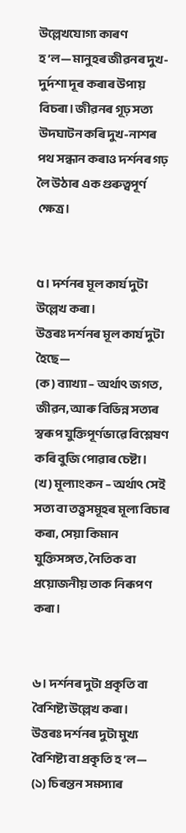উল্লেখযোগ্য কাৰণ হ’ল—মানুহৰ জীৱনৰ দুখ-দুৰ্দশা দূৰ কৰাৰ উপায় বিচৰা। জীৱনৰ গূঢ় সত্য উদঘাটন কৰি দুখ-নাশৰ পথ সন্ধান কৰাও দৰ্শনৰ গঢ় লৈ উঠাৰ এক গুৰুত্বপূর্ণ ক্ষেত্ৰ।


৫। দৰ্শনৰ মূল কাৰ্য দুটা উল্লেখ কৰা।
উত্তৰঃ দৰ্শনৰ মূল কাৰ্য দুটা হৈছে—
(ক) ব্যাখ্যা – অর্থাৎ জগত, জীৱন, আৰু বিভিন্ন সত্যৰ স্বৰূপ যুক্তিপূৰ্ণভাৱে বিশ্লেষণ কৰি বুজি পোৱাৰ চেষ্টা।
(খ) মূল্যাংকন – অৰ্থাৎ সেই সত্য বা তত্ত্বসমূহৰ মূল্য বিচাৰ কৰা, সেয়া কিমান যুক্তিসঙ্গত, নৈতিক বা প্ৰয়োজনীয় তাক নিৰূপণ কৰা।


৬। দৰ্শনৰ দুটা প্রকৃতি বা বৈশিষ্ট্য উল্লেখ কৰা।
উত্তৰঃ দৰ্শনৰ দুটা মুখ্য বৈশিষ্ট্য বা প্রকৃতি হ’ল—
(১) চিৰন্তন সমস্যাৰ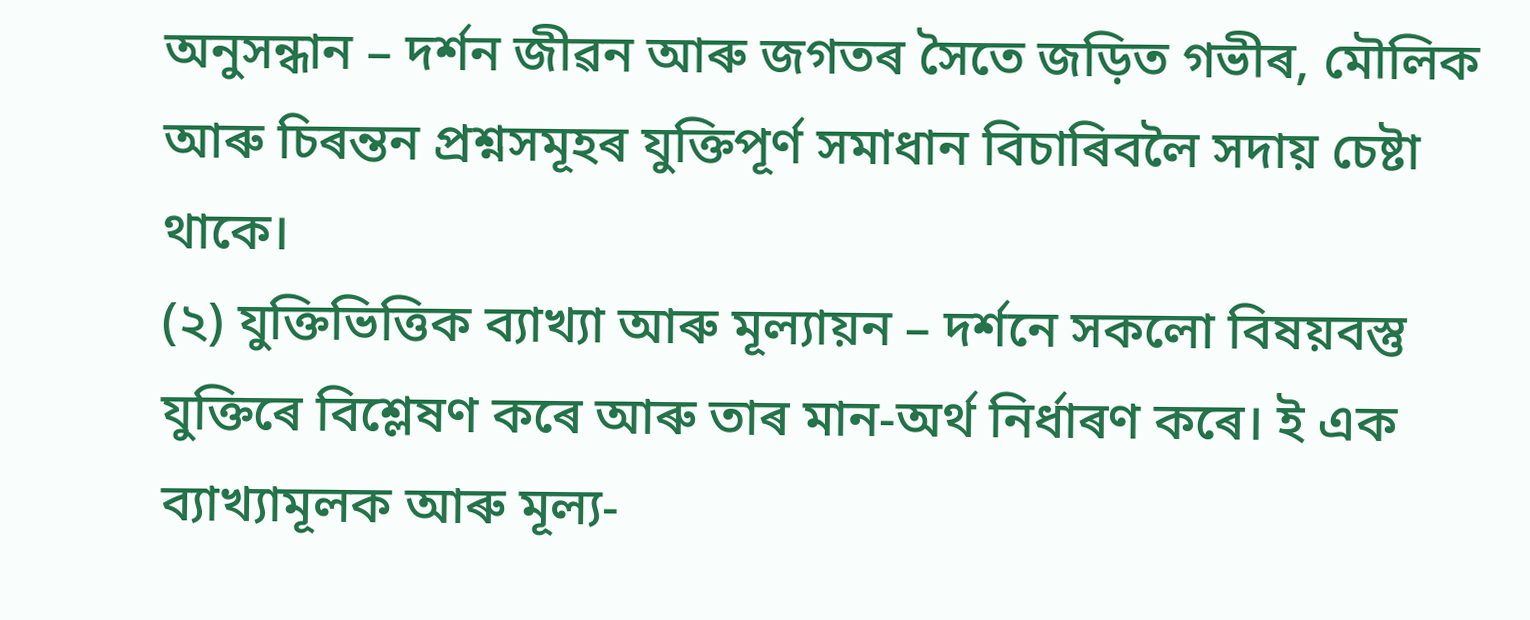অনুসন্ধান – দৰ্শন জীৱন আৰু জগতৰ সৈতে জড়িত গভীৰ, মৌলিক আৰু চিৰন্তন প্রশ্নসমূহৰ যুক্তিপূৰ্ণ সমাধান বিচাৰিবলৈ সদায় চেষ্টা থাকে।
(২) যুক্তিভিত্তিক ব্যাখ্যা আৰু মূল্যায়ন – দৰ্শনে সকলো বিষয়বস্তু যুক্তিৰে বিশ্লেষণ কৰে আৰু তাৰ মান-অৰ্থ নির্ধাৰণ কৰে। ই এক ব্যাখ্যামূলক আৰু মূল্য-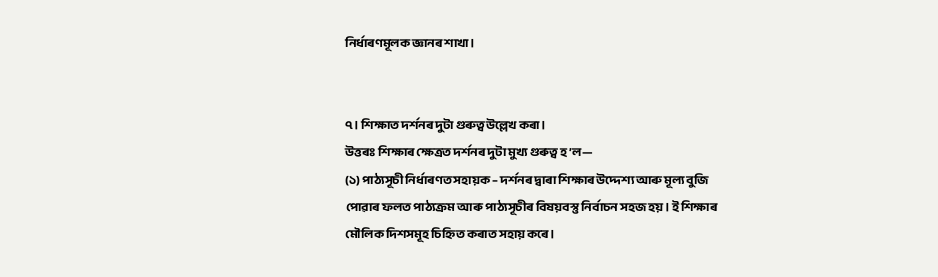নির্ধাৰণমূলক জ্ঞানৰ শাখা।


৭। শিক্ষাত দৰ্শনৰ দুটা গুৰুত্ব উল্লেখ কৰা।
উত্তৰঃ শিক্ষাৰ ক্ষেত্ৰত দৰ্শনৰ দুটা মুখ্য গুৰুত্ব হ’ল—
(১) পাঠ্যসূচী নিৰ্ধাৰণত সহায়ক – দৰ্শনৰ দ্বাৰা শিক্ষাৰ উদ্দেশ্য আৰু মূল্য বুজি পোৱাৰ ফলত পাঠ্যক্রম আৰু পাঠ্যসূচীৰ বিষয়বস্তু নিৰ্বাচন সহজ হয়। ই শিক্ষাৰ মৌলিক দিশসমূহ চিহ্নিত কৰাত সহায় কৰে।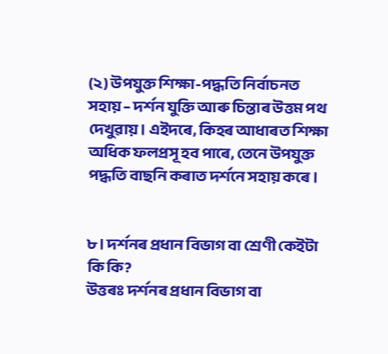(২) উপযুক্ত শিক্ষা-পদ্ধতি নিৰ্বাচনত সহায় – দৰ্শন যুক্তি আৰু চিন্তাৰ উত্তম পথ দেখুৱায়। এইদৰে, কিহৰ আধাৰত শিক্ষা অধিক ফলপ্ৰসূ হব পাৰে, তেনে উপযুক্ত পদ্ধতি বাছনি কৰাত দৰ্শনে সহায় কৰে।


৮। দৰ্শনৰ প্ৰধান বিভাগ বা শ্রেণী কেইটা কি কি?
উত্তৰঃ দৰ্শনৰ প্ৰধান বিভাগ বা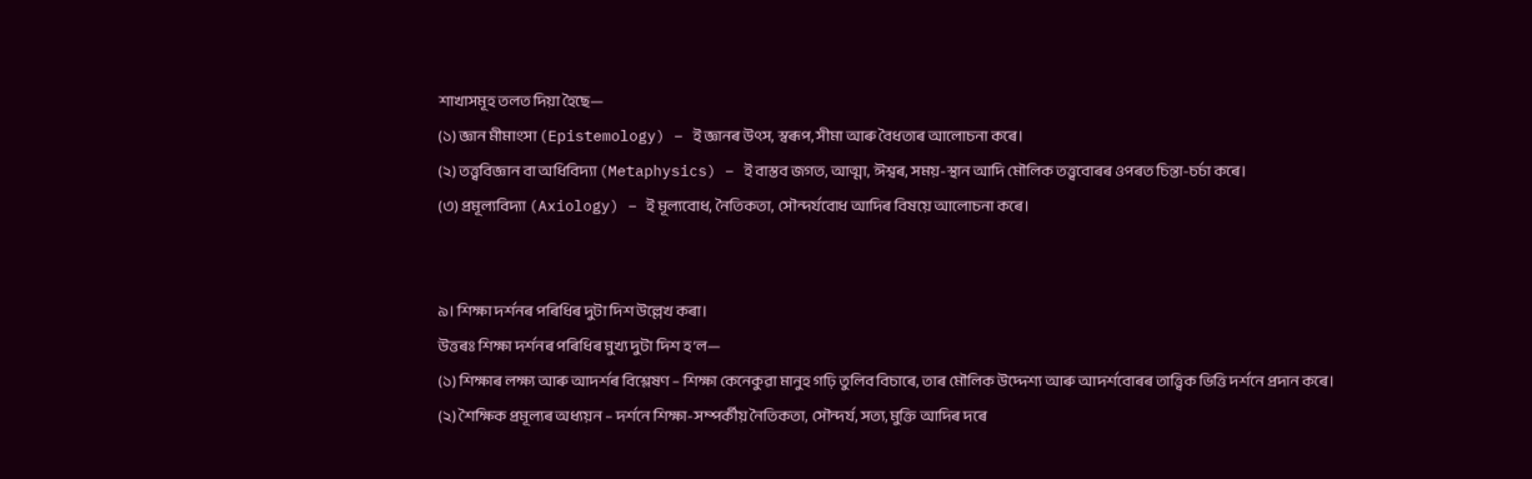শাখাসমূহ তলত দিয়া হৈছে—
(১) জ্ঞান মীমাংসা (Epistemology) – ই জ্ঞানৰ উৎস, স্বৰূপ, সীমা আৰু বৈধতাৰ আলোচনা কৰে।
(২) তত্ত্ববিজ্ঞান বা অধিবিদ্যা (Metaphysics) – ই বাস্তব জগত, আত্মা, ঈশ্বৰ, সময়-স্থান আদি মৌলিক তত্ত্ববোৰৰ ওপৰত চিন্তা-চৰ্চা কৰে।
(৩) প্রমূল্যবিদ্যা (Axiology) – ই মূল্যবোধ, নৈতিকতা, সৌন্দৰ্যবোধ আদিৰ বিষয়ে আলোচনা কৰে।


৯। শিক্ষা দৰ্শনৰ পৰিধিৰ দুটা দিশ উল্লেখ কৰা।
উত্তৰঃ শিক্ষা দৰ্শনৰ পৰিধিৰ মুখ্য দুটা দিশ হ’ল—
(১) শিক্ষাৰ লক্ষ্য আৰু আদৰ্শৰ বিশ্লেষণ – শিক্ষা কেনেকুৱা মানুহ গঢ়ি তুলিব বিচাৰে, তাৰ মৌলিক উদ্দেশ্য আৰু আদৰ্শবোৰৰ তাত্ত্বিক ভিত্তি দৰ্শনে প্ৰদান কৰে।
(২) শৈক্ষিক প্ৰমূল্যৰ অধ্যয়ন – দৰ্শনে শিক্ষা-সম্পৰ্কীয় নৈতিকতা, সৌন্দৰ্য, সত্য, মুক্তি আদিৰ দৰে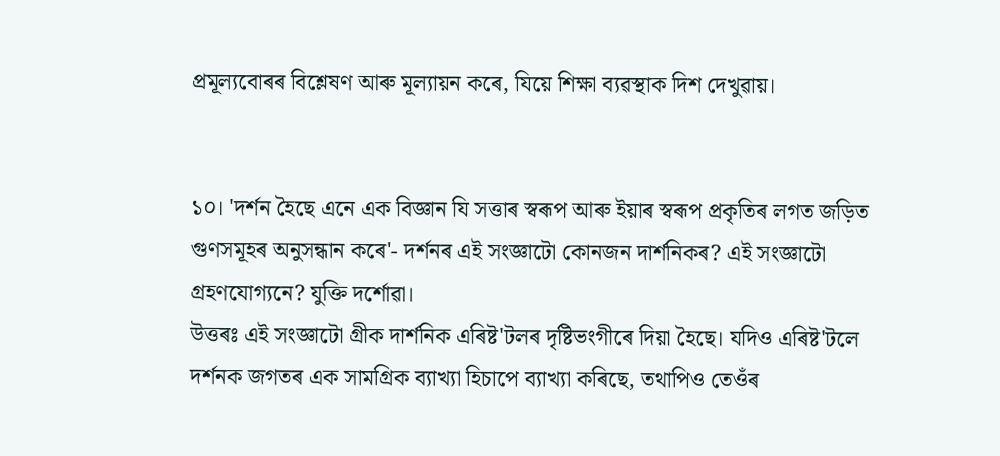প্ৰমূল্যবোৰৰ বিশ্লেষণ আৰু মূল্যায়ন কৰে, যিয়ে শিক্ষা ব্যৱস্থাক দিশ দেখুৱায়।


১০। 'দর্শন হৈছে এনে এক বিজ্ঞান যি সত্তাৰ স্বৰূপ আৰু ইয়াৰ স্বৰূপ প্ৰকৃতিৰ লগত জড়িত গুণসমূহৰ অনুসন্ধান কৰে'- দৰ্শনৰ এই সংজ্ঞাটো কোনজন দার্শনিকৰ? এই সংজ্ঞাটো গ্রহণযোগ্যনে? যুক্তি দর্শোৱা।
উত্তৰঃ এই সংজ্ঞাটো গ্ৰীক দার্শনিক এৰিষ্ট'টলৰ দৃষ্টিভংগীৰে দিয়া হৈছে। যদিও এৰিষ্ট'টলে দৰ্শনক জগতৰ এক সামগ্ৰিক ব্যাখ্যা হিচাপে ব্যাখ্যা কৰিছে, তথাপিও তেওঁৰ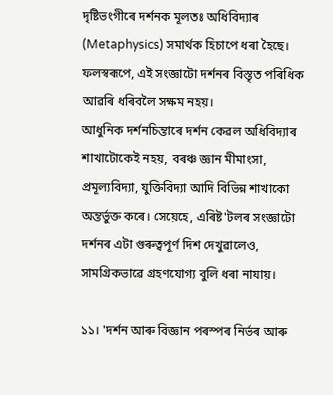দৃষ্টিভংগীৰে দৰ্শনক মূলতঃ অধিবিদ্যাৰ (Metaphysics) সমার্থক হিচাপে ধৰা হৈছে। ফলস্বৰূপে, এই সংজ্ঞাটো দৰ্শনৰ বিস্তৃত পৰিধিক আৱৰি ধৰিবলৈ সক্ষম নহয়।
আধুনিক দৰ্শনচিন্তাৰে দৰ্শন কেৱল অধিবিদ্যাৰ শাখাটোকেই নহয়, বৰঞ্চ জ্ঞান মীমাংসা, প্রমূল্যবিদ্যা, যুক্তিবিদ্যা আদি বিভিন্ন শাখাকো অন্তৰ্ভুক্ত কৰে। সেয়েহে, এৰিষ্ট'টলৰ সংজ্ঞাটো দৰ্শনৰ এটা গুৰুত্বপূৰ্ণ দিশ দেখুৱালেও, সামগ্ৰিকভাৱে গ্ৰহণযোগ্য বুলি ধৰা নাযায়।

১১। 'দৰ্শন আৰু বিজ্ঞান পৰস্পৰ নিৰ্ভৰ আৰু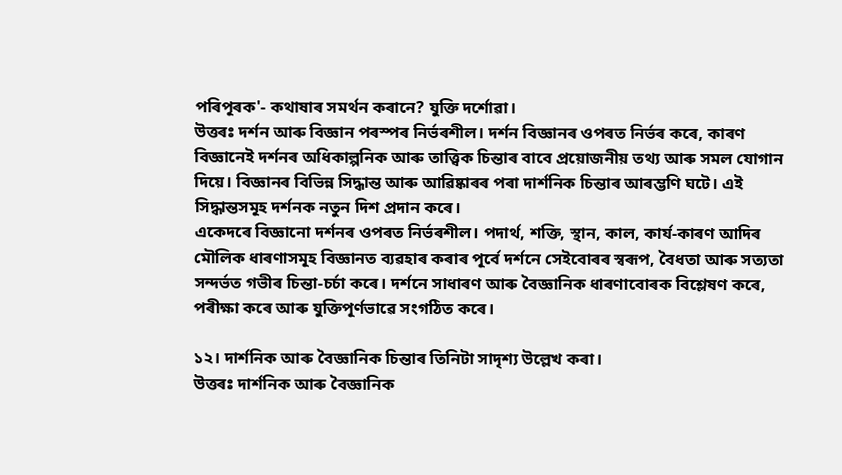পৰিপূৰক'- কথাষাৰ সমর্থন কৰানে? যুক্তি দর্শোৱা।
উত্তৰঃ দৰ্শন আৰু বিজ্ঞান পৰস্পৰ নিৰ্ভৰশীল। দৰ্শন বিজ্ঞানৰ ওপৰত নিৰ্ভৰ কৰে, কাৰণ বিজ্ঞানেই দৰ্শনৰ অধিকাল্পনিক আৰু তাত্ত্বিক চিন্তাৰ বাবে প্ৰয়োজনীয় তথ্য আৰু সমল যোগান দিয়ে। বিজ্ঞানৰ বিভিন্ন সিদ্ধান্ত আৰু আৱিষ্কাৰৰ পৰা দার্শনিক চিন্তাৰ আৰম্ভণি ঘটে। এই সিদ্ধান্তসমূহ দৰ্শনক নতুন দিশ প্ৰদান কৰে।
একেদৰে বিজ্ঞানো দৰ্শনৰ ওপৰত নিৰ্ভৰশীল। পদাৰ্থ, শক্তি, স্থান, কাল, কাৰ্য-কাৰণ আদিৰ মৌলিক ধাৰণাসমূহ বিজ্ঞানত ব্যৱহাৰ কৰাৰ পূৰ্বে দৰ্শনে সেইবোৰৰ স্বৰূপ, বৈধতা আৰু সত্যতা সন্দৰ্ভত গভীৰ চিন্তা-চৰ্চা কৰে। দৰ্শনে সাধাৰণ আৰু বৈজ্ঞানিক ধাৰণাবোৰক বিশ্লেষণ কৰে, পৰীক্ষা কৰে আৰু যুক্তিপূৰ্ণভাৱে সংগঠিত কৰে।

১২। দার্শনিক আৰু বৈজ্ঞানিক চিন্তাৰ তিনিটা সাদৃশ্য উল্লেখ কৰা।
উত্তৰঃ দার্শনিক আৰু বৈজ্ঞানিক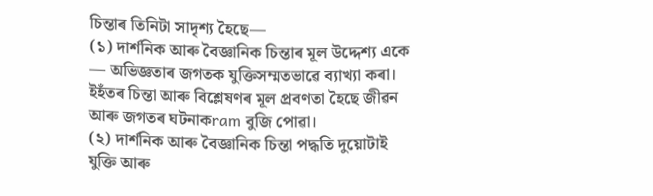চিন্তাৰ তিনিটা সাদৃশ্য হৈছে—
(১) দাৰ্শনিক আৰু বৈজ্ঞানিক চিন্তাৰ মূল উদ্দেশ্য একে — অভিজ্ঞতাৰ জগতক যুক্তিসম্মতভাৱে ব্যাখ্যা কৰা। ইহঁতৰ চিন্তা আৰু বিশ্লেষণৰ মূল প্ৰবণতা হৈছে জীৱন আৰু জগতৰ ঘটনাকram বুজি পোৱা।
(২) দাৰ্শনিক আৰু বৈজ্ঞানিক চিন্তা পদ্ধতি দুয়োটাই যুক্তি আৰু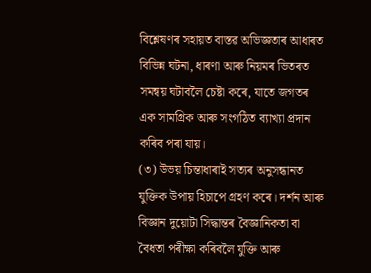বিশ্লেষণৰ সহায়ত বাস্তৱ অভিজ্ঞতাৰ আধাৰত বিভিন্ন ঘটনা, ধাৰণা আৰু নিয়মৰ ভিতৰত সমন্বয় ঘটাবলৈ চেষ্টা কৰে, যাতে জগতৰ এক সামগ্রিক আৰু সংগঠিত ব্যাখ্যা প্ৰদান কৰিব পৰা যায়।
(৩) উভয় চিন্তাধাৰাই সত্যৰ অনুসন্ধানত যুক্তিক উপায় হিচাপে গ্ৰহণ কৰে। দৰ্শন আৰু বিজ্ঞান দুয়োটা সিদ্ধান্তৰ বৈজ্ঞানিকতা বা বৈধতা পৰীক্ষা কৰিবলৈ যুক্তি আৰু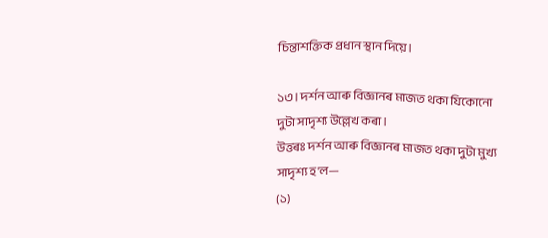চিন্তাশক্তিক প্ৰধান স্থান দিয়ে।

১৩। দৰ্শন আৰু বিজ্ঞানৰ মাজত থকা যিকোনো দুটা সাদৃশ্য উল্লেখ কৰা।
উত্তৰঃ দৰ্শন আৰু বিজ্ঞানৰ মাজত থকা দুটা মুখ্য সাদৃশ্য হ'ল—
(১)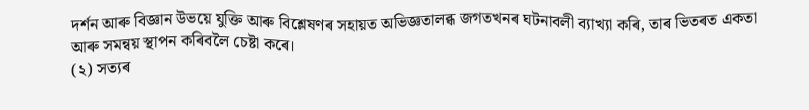দৰ্শন আৰু বিজ্ঞান উভয়ে যুক্তি আৰু বিশ্লেষণৰ সহায়ত অভিজ্ঞতালব্ধ জগতখনৰ ঘটনাবলী ব্যাখ্যা কৰি, তাৰ ভিতৰত একতা আৰু সমন্বয় স্থাপন কৰিবলৈ চেষ্টা কৰে।
(২) সত্যৰ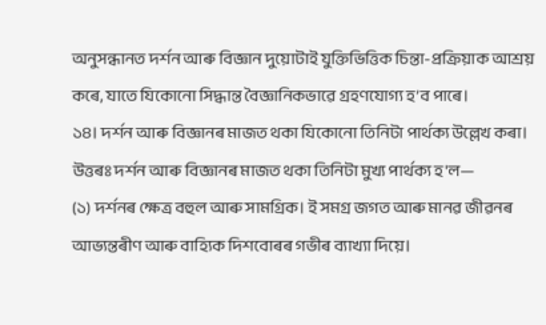অনুসন্ধানত দৰ্শন আৰু বিজ্ঞান দুয়োটাই যুক্তিভিত্তিক চিন্তা-প্ৰক্রিয়াক আশ্ৰয় কৰে, যাতে যিকোনো সিদ্ধান্ত বৈজ্ঞানিকভাৱে গ্রহণযোগ্য হ’ব পাৰে।
১৪। দৰ্শন আৰু বিজ্ঞানৰ মাজত থকা যিকোনো তিনিটা পার্থক্য উল্লেখ কৰা।
উত্তৰঃ দৰ্শন আৰু বিজ্ঞানৰ মাজত থকা তিনিটা মুখ্য পাৰ্থক্য হ'ল—
(১) দৰ্শনৰ ক্ষেত্ৰ বহুল আৰু সামগ্ৰিক। ই সমগ্ৰ জগত আৰু মানৱ জীৱনৰ আভ্যন্তৰীণ আৰু বাহ্যিক দিশবোৰৰ গভীৰ ব্যাখ্যা দিয়ে।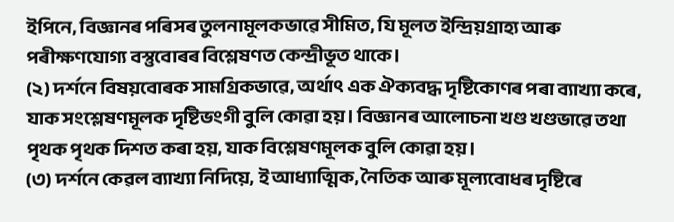ইপিনে, বিজ্ঞানৰ পৰিসৰ তুলনামূলকভাৱে সীমিত, যি মূলত ইন্দ্রিয়গ্রাহ্য আৰু পৰীক্ষণযোগ্য বস্তুবোৰৰ বিশ্লেষণত কেন্দ্ৰীভূত থাকে।
(২) দৰ্শনে বিষয়বোৰক সামগ্রিকভাৱে, অর্থাৎ এক ঐক্যবদ্ধ দৃষ্টিকোণৰ পৰা ব্যাখ্যা কৰে, যাক সংশ্লেষণমূলক দৃষ্টিভংগী বুলি কোৱা হয়। বিজ্ঞানৰ আলোচনা খণ্ড খণ্ডভাৱে তথা পৃথক পৃথক দিশত কৰা হয়, যাক বিশ্লেষণমূলক বুলি কোৱা হয়।
(৩) দৰ্শনে কেৱল ব্যাখ্যা নিদিয়ে, ই আধ্যাত্মিক, নৈতিক আৰু মূল্যবোধৰ দৃষ্টিৰে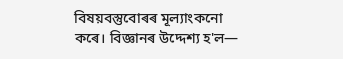বিষয়বস্তুবোৰৰ মূল্যাংকনো কৰে। বিজ্ঞানৰ উদ্দেশ্য হ'ল—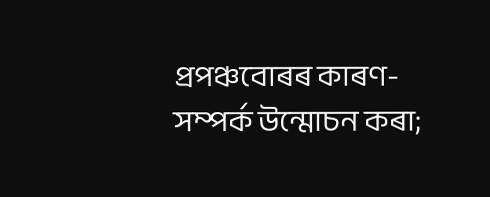প্ৰপঞ্চবোৰৰ কাৰণ-সম্পৰ্ক উন্মোচন কৰা;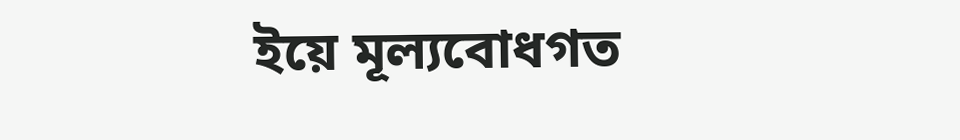ইয়ে মূল্যবোধগত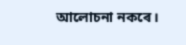আলোচনা নকৰে।